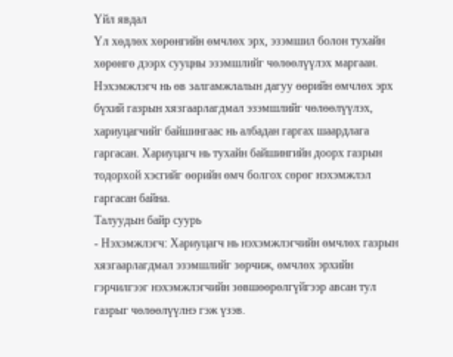Үйл явдал
Үл хөдлөх хөрөнгийн өмчлөх эрх, эзэмшил болон тухайн хөрөнгө дээрх сууцны эзэмшлийг чөлөөлүүлэх маргаан. Нэхэмжлэгч нь өв залгамжлалын дагуу өөрийн өмчлөх эрх бүхий газрын хязгаарлагдмал эзэмшлийг чөлөөлүүлэх, хариуцагчийг байшингаас нь албадан гаргах шаардлага гаргасан. Хариуцагч нь тухайн байшингийн доорх газрын тодорхой хэсгийг өөрийн өмч болгох сөрөг нэхэмжлэл гаргасан байна.
Талуудын байр суурь
- Нэхэмжлэгч: Хариуцагч нь нэхэмжлэгчийн өмчлөх газрын хязгаарлагдмал эзэмшлийг зөрчиж, өмчлөх эрхийн гэрчилгээг нэхэмжлэгчийн зөвшөөрөлгүйгээр авсан тул газрыг чөлөөлүүлнэ гэж үзэв.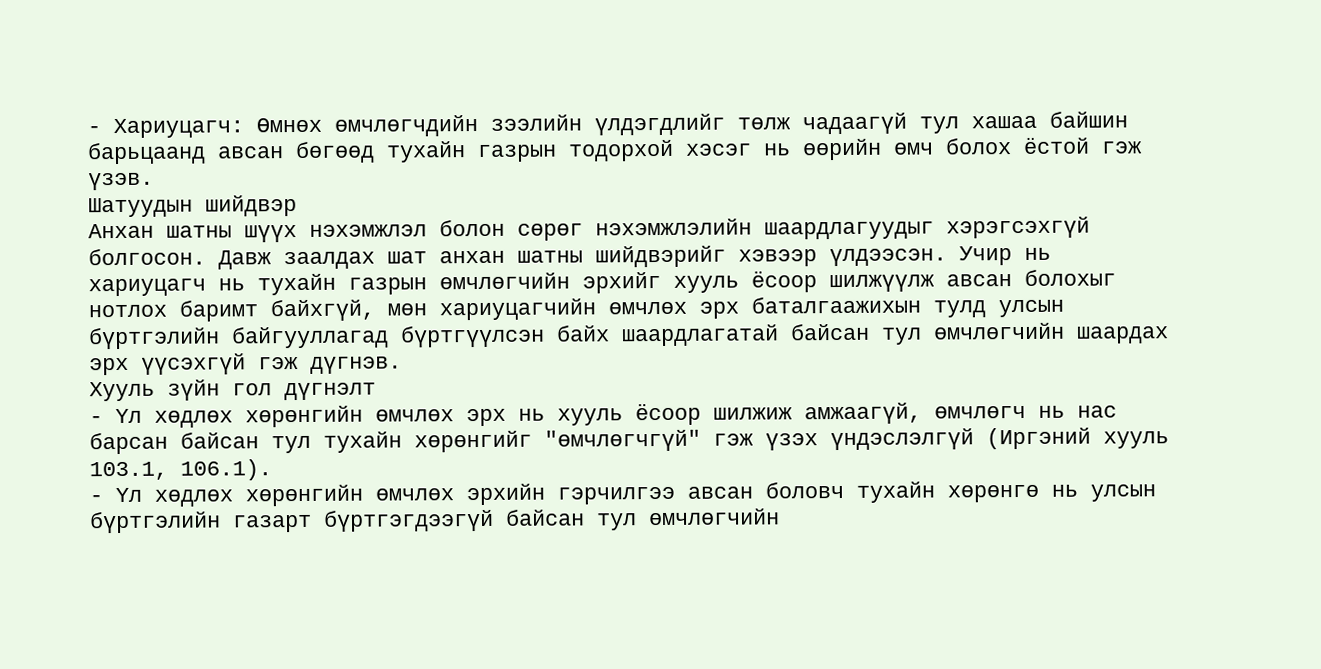- Хариуцагч: Өмнөх өмчлөгчдийн зээлийн үлдэгдлийг төлж чадаагүй тул хашаа байшин барьцаанд авсан бөгөөд тухайн газрын тодорхой хэсэг нь өөрийн өмч болох ёстой гэж үзэв.
Шатуудын шийдвэр
Анхан шатны шүүх нэхэмжлэл болон сөрөг нэхэмжлэлийн шаардлагуудыг хэрэгсэхгүй болгосон. Давж заалдах шат анхан шатны шийдвэрийг хэвээр үлдээсэн. Учир нь хариуцагч нь тухайн газрын өмчлөгчийн эрхийг хууль ёсоор шилжүүлж авсан болохыг нотлох баримт байхгүй, мөн хариуцагчийн өмчлөх эрх баталгаажихын тулд улсын бүртгэлийн байгууллагад бүртгүүлсэн байх шаардлагатай байсан тул өмчлөгчийн шаардах эрх үүсэхгүй гэж дүгнэв.
Хууль зүйн гол дүгнэлт
- Үл хөдлөх хөрөнгийн өмчлөх эрх нь хууль ёсоор шилжиж амжаагүй, өмчлөгч нь нас барсан байсан тул тухайн хөрөнгийг "өмчлөгчгүй" гэж үзэх үндэслэлгүй (Иргэний хууль 103.1, 106.1).
- Үл хөдлөх хөрөнгийн өмчлөх эрхийн гэрчилгээ авсан боловч тухайн хөрөнгө нь улсын бүртгэлийн газарт бүртгэгдээгүй байсан тул өмчлөгчийн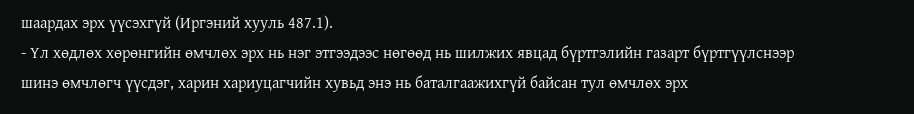шаардах эрх үүсэхгүй (Иргэний хууль 487.1).
- Үл хөдлөх хөрөнгийн өмчлөх эрх нь нэг этгээдээс нөгөөд нь шилжих явцад бүртгэлийн газарт бүртгүүлснээр шинэ өмчлөгч үүсдэг, харин хариуцагчийн хувьд энэ нь баталгаажихгүй байсан тул өмчлөх эрх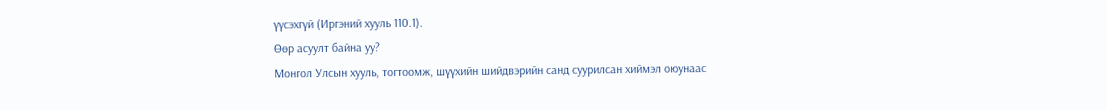үүсэхгүй (Иргэний хууль 110.1).
Өөр асуулт байна уу?
Монгол Улсын хууль, тогтоомж, шүүхийн шийдвэрийн санд суурилсан хиймэл оюунаас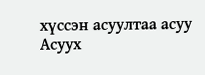хүссэн асуултаа асуу
Асуух